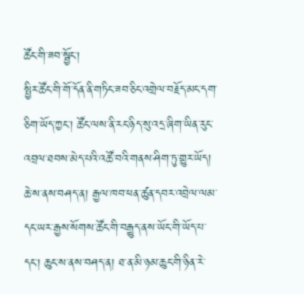ཚོང་གི་ཟབ་སྦྱོང་།
སྤྱིར་ཚོང་གི་གོ་དོན་ནི་གཏིང་ཟབ་ཅིང་འགྲེལ་བརྗོད་མང་དག་ཅིག་ཡོད་ཀྱང་། ཚོང་ལས་ནི་རང་ཉིད་སུ་འདྲ་ཞིག་ཡིན་རུང་འབྲལ་ཐབས་མེད་པའི་འཚོ་བའི་གནས་ཤིག་ཏུ་གྱུར་ཡོད། ཆེ་ས་ནས་བཤད་ན། རྒྱལ་ཁབ་ཕན་ཚུན་དབར་འབྲེལ་ལམ་དང་ཡར་རྒྱས་སོགས་ཚོང་གི་བརྒྱུད་ནས་ཡོང་གི་ཡོད་པ་དང་། ཆུང་ས་ནས་བཤད་ན། ཐ་ན་མི་ཉམ་ཆུང་གི་ཉིན་རེ་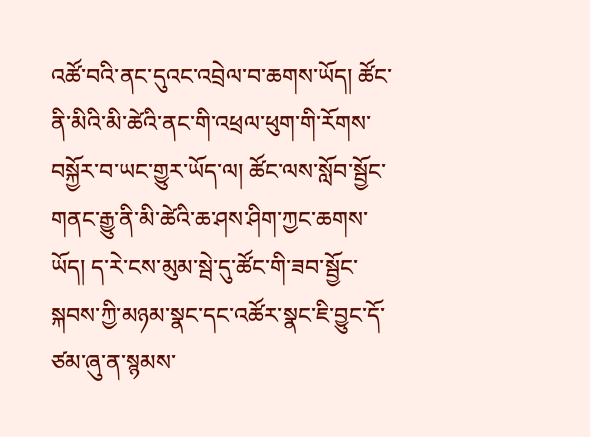འཚོ་བའི་ནང་དུའང་འབྲེལ་བ་ཆགས་ཡོད། ཚོང་ནི་མིའི་མི་ཚེའི་ནང་གི་འཕྲལ་ཕུག་གི་རོགས་བསྐྱོར་བ་ཡང་གྱུར་ཡོད་ལ། ཚོང་ལས་སློབ་སྦྱོང་གནང་རྒྱུ་ནི་མི་ཚེའི་ཆ་ཤས་ཤིག་ཀྱང་ཆགས་ཡོད། ད་རེ་ངས་མུམ་སྦེ་དུ་ཚོང་གི་ཟབ་སྦྱོང་སྐབས་ཀྱི་མཉམ་སྣང་དང་འཚོར་སྣང་ཇི་བྱུང་དོ་ཙམ་ཞུ་ན་སྙམས་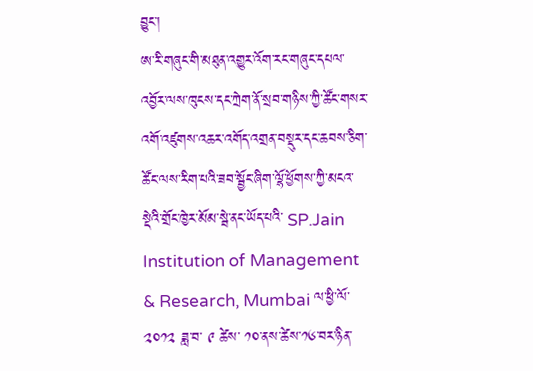བྱུང་།
ཨ་རི་གཞུང་གི་མཐུན་འགྱུར་འོག་རང་གཞུང་དཔལ་འབྱོར་ལས་ཁུངས་དང་ཀྲེག་ནོ་སྲབ་གཉིས་ཀྱི་ཚོང་གསར་འགོ་འཛུགས་འཆར་འགོད་འགྲན་བསྡུར་དང་ཆབས་ཅིག་ཚོང་ལས་རིག་པའི་ཟབ་སྦྱོང་ཞིག་ལྷོ་ཕྱོགས་ཀྱི་མངའ་སྡེའི་གྲོང་ཁྱེར་མོམ་སྦེ་ནང་ཡོད་པའི་ SP.Jain Institution of Management & Research, Mumbai ལ་ཕྱི་ལོ་༢༠༡༢ ཟླ་བ་ ༩ ཚེས་ ༡༠་ནས་ཚེས་༡༦་བར་ཉིན་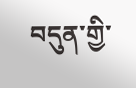བདུན་གྱི་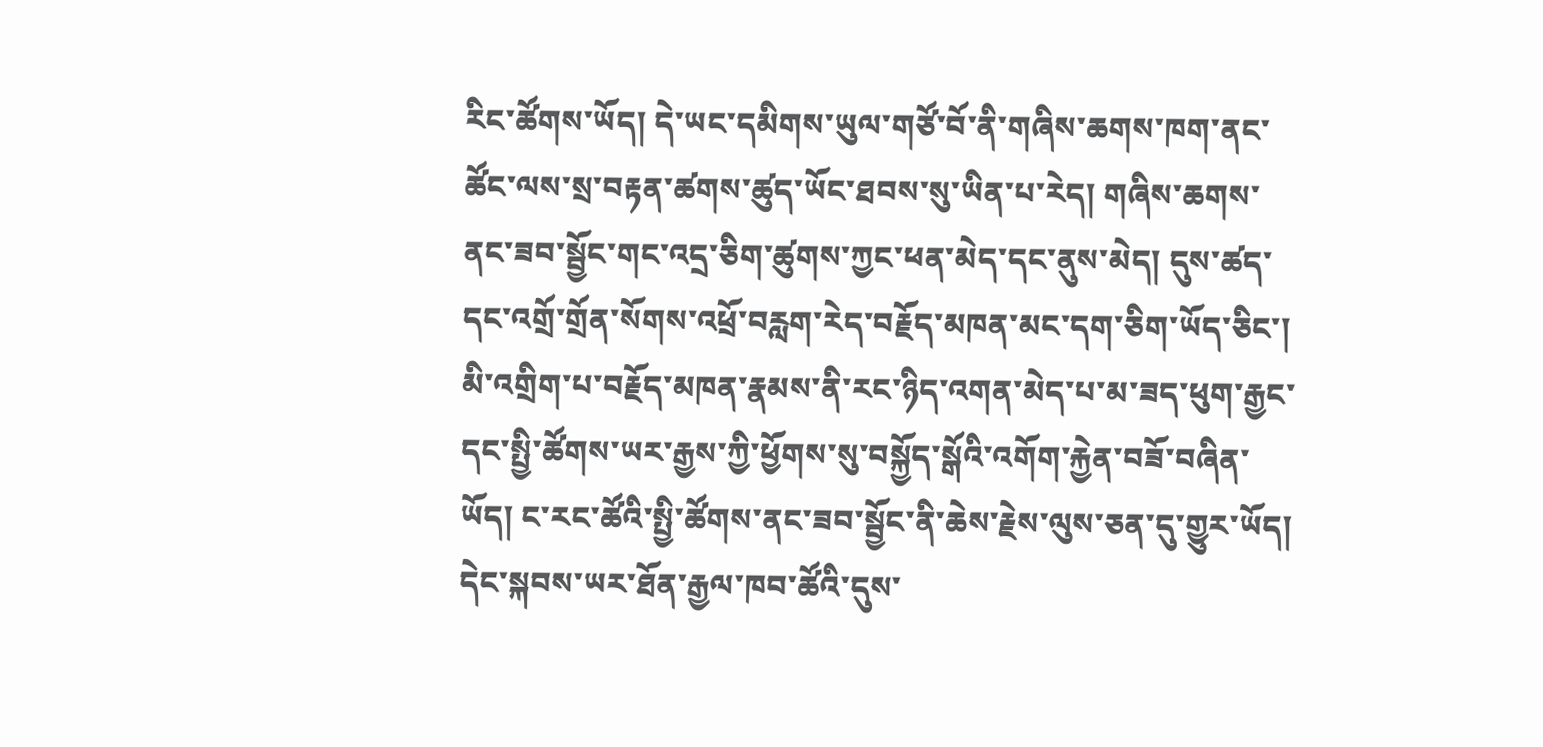རིང་ཚོགས་ཡོད། དེ་ཡང་དམིགས་ཡུལ་གཙོ་བོ་ནི་གཞིས་ཆགས་ཁག་ནང་ཚོང་ལས་སྲ་བརྟན་ཚགས་ཚུད་ཡོང་ཐབས་སུ་ཡིན་པ་རེད། གཞིས་ཆགས་ནང་ཟབ་སྦྱོང་གང་འདྲ་ཅིག་ཚུགས་ཀྱང་ཕན་མེད་དང་ནུས་མེད། དུས་ཚད་དང་འགྲོ་གྲོན་སོགས་འཕྲོ་བརླག་རེད་བརྗོད་མཁན་མང་དག་ཅིག་ཡོད་ཅིང་། མི་འགྲིག་པ་བརྗོད་མཁན་རྣམས་ནི་རང་ཉིད་འགན་མེད་པ་མ་ཟད་ཕུག་རྒྱང་དང་སྤྱི་ཚོགས་ཡར་རྒྱས་ཀྱི་ཕྱོགས་སུ་བསྐྱོད་སྒོའི་འགོག་རྐྱེན་བཟོ་བཞིན་ཡོད། ང་རང་ཚོའི་སྤྱི་ཚོགས་ནང་ཟབ་སྦྱོང་ནི་ཆེས་རྗེས་ལུས་ཅན་དུ་གྱུར་ཡོད། དེང་སྐབས་ཡར་ཐོན་རྒྱལ་ཁབ་ཚོའི་དུས་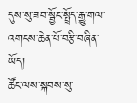དུས་སུ་ཟབ་སྦྱོང་སྤྲོད་རྒྱུ་གལ་འགངས་ཆེན་པོ་བརྩི་བཞིན་ཡོད།
ཚོང་ལས་སྐབས་སུ་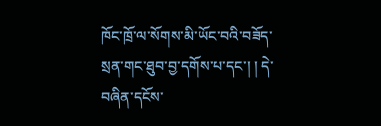ཁོང་ཁྲོ་ལ་སོགས་མི་ཡོང་བའི་བཟོད་སྲན་གང་ཐུབ་བྱ་དགོས་པ་དང་། ། དེ་བཞིན་དངོས་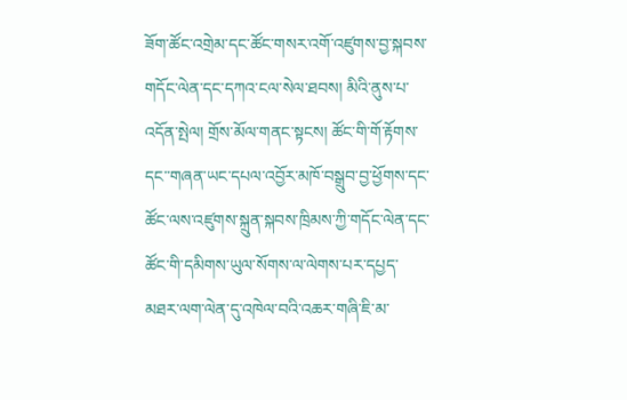ཟོག་ཚོང་འགྲེམ་དང་ཚོང་གསར་འགོ་འཛུགས་བྱ་སྐབས་གདོང་ལེན་དང་དཀའ་ངལ་སེལ་ཐབས། མིའི་ནུས་པ་འདོན་སྤེལ། གྲོས་མོལ་གནང་སྟངས། ཚོང་གི་གོ་རྟོགས་དང་་གཞན་ཡང་དཔལ་འབྱོར་མཁོ་བསྒྲུབ་བྱ་ཕྱོགས་དང་ཚོང་ལས་འཛུགས་སྐྲུན་སྐབས་ཁྲིམས་ཀྱི་གདོང་ལེན་དང་ཚོང་གི་དམིགས་ཡུལ་སོགས་ལ་ལེགས་པར་དཔྱད་མཐར་ལག་ལེན་དུ་འཁེལ་བའི་འཆར་གཞི་ཇི་མ་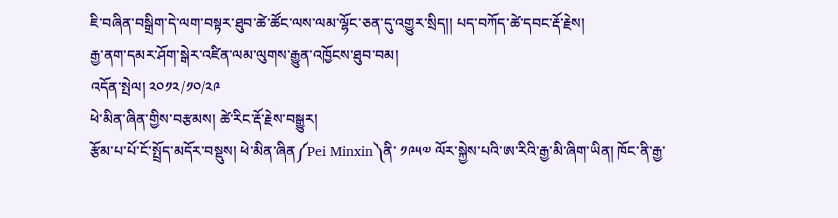ཇི་བཞིན་བསྒྲིག་དེ་ལག་བསྟར་ཐུབ་ཚེ་ཚོང་ལས་ལམ་ལྷོང་ཅན་དུ་འགྱུར་སྲིད།། པད་བཀོད་ཚེ་དབང་རྡོ་རྗེས།
རྒྱ་ནག་དམར་ཤོག་སྒེར་འཛིན་ལམ་ལུགས་རྒྱུན་འཁྱོངས་ཐུབ་བམ།
འདོན་སྤེལ། ༢༠༡༢/༡༠/༢༩
ཕེ་མིན་ཞིན་གྱིས་བརྩམས། ཚེ་རིང་རྡོ་རྗེས་བསྒྱུར།
རྩོམ་པ་པོ་ངོ་སྤྲོད་མདོར་བསྡུས། ཕེ་མིན་ཞིན༼Pei Minxin༽ནི་ ༡༩༥༧ ལོར་སྐྱེས་པའི་ཨ་རིའི་རྒྱ་མི་ཞིག་ཡིན། ཁོང་ནི་རྒྱ་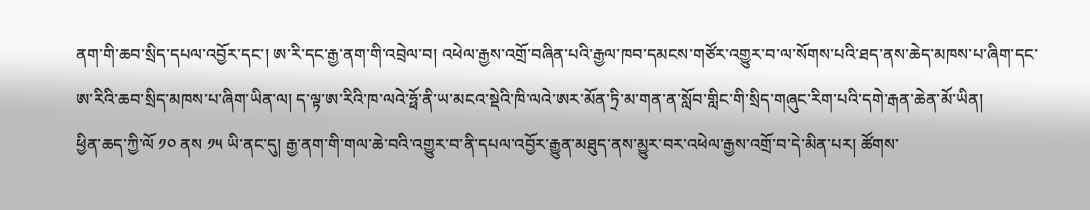ནག་གི་ཆབ་སྲིད་དཔལ་འབྱོར་དང་། ཨ་རི་དང་རྒྱ་ནག་གི་འབྲེལ་བ། འཕེལ་རྒྱས་འགྲོ་བཞིན་པའི་རྒྱལ་ཁབ་དམངས་གཙོར་འགྱུར་བ་ལ་སོགས་པའི་ཐད་ནས་ཆེད་མཁས་པ་ཞིག་དང་ཨ་རིའི་ཆབ་སྲིད་མཁས་པ་ཞིག་ཡིན་ལ། ད་ལྟ་ཨ་རིའི་ཁ་ལའེ་ཧྥོ་ནི་ཡ་མངའ་སྡེའི་ཁི་ལའེ་ཨར་མོན་ཏྲི་མ་གན་ན་སློབ་གླིང་གི་སྲིད་གཞུང་རིག་པའི་དགེ་རྒན་ཆེན་མོ་ཡིན།
ཕྱིན་ཆད་ཀྱི་ལོ ༡༠ ནས ༡༥ ཡི་ནང་དུ། རྒྱ་ནག་གི་གལ་ཆེ་བའི་འགྱུར་བ་ནི་དཔལ་འབྱོར་རྒྱུན་མཐུད་ནས་མྱུར་བར་འཕེལ་རྒྱས་འགྲོ་བ་དེ་མིན་པར། ཚོགས་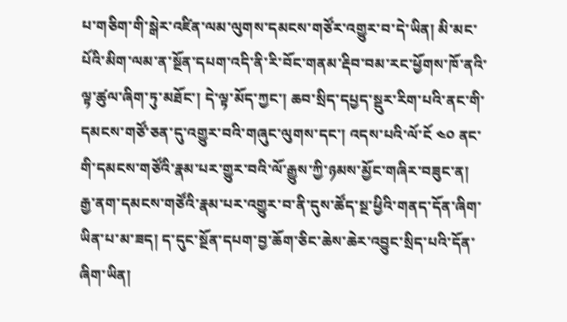པ་གཅིག་གི་སྒེར་འཛིན་ལམ་ལུགས་དམངས་གཙོར་འགྱུར་བ་དེ་ཡིན། མི་མང་པོའི་མིག་ལམ་ན་སྔོན་དཔག་འདི་ནི་རི་བོང་གནམ་རྡིབ་བམ་རང་ཕྱོགས་ཁོ་ནའི་ལྟ་ཚུལ་ཞིག་ཏུ་མཐོང་། དེ་ལྟ་མོད་ཀྱང་། ཆབ་སྲིད་དཔྱད་སྡུར་རིག་པའི་ནང་གི་དམངས་གཙོ་ཅན་དུ་འགྱུར་བའི་གཞུང་ལུགས་དང་། འདས་པའི་ལོ་ངོ ༤༠ ནང་གི་དམངས་གཙོའི་རྣམ་པར་གྱུར་བའི་ལོ་རྒྱུས་ཀྱི་ཉམས་མྱོང་གཞིར་བཟུང་ན། རྒྱ་ནག་དམངས་གཙོའི་རྣམ་པར་འགྱུར་བ་ནི་དུས་ཚོད་སྔ་ཕྱིའི་གནད་དོན་ཞིག་ཡིན་པ་མ་ཟད། ད་དུང་སྔོན་དཔག་བྱ་ཆོག་ཅིང་ཆེས་ཆེར་འབྱུང་སྲིད་པའི་དོན་ཞིག་ཡིན།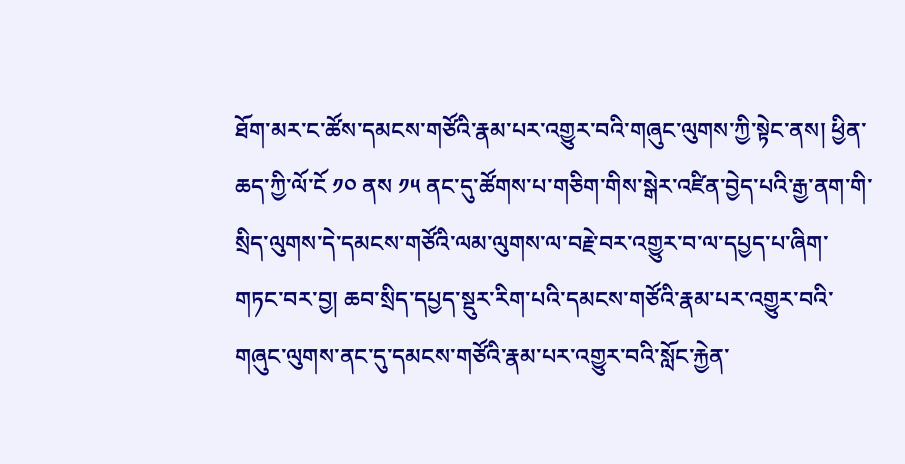ཐོག་མར་ང་ཚོས་དམངས་གཙོའི་རྣམ་པར་འགྱུར་བའི་གཞུང་ལུགས་ཀྱི་སྟེང་ནས། ཕྱིན་ཆད་ཀྱི་ལོ་ངོ ༡༠ ནས ༡༥ ནང་དུ་ཚོགས་པ་གཅིག་གིས་སྒེར་འཛིན་བྱེད་པའི་རྒྱ་ནག་གི་སྲིད་ལུགས་དེ་དམངས་གཙོའི་ལམ་ལུགས་ལ་བརྗེ་བར་འགྱུར་བ་ལ་དཔྱད་པ་ཞིག་གཏང་བར་བྱ། ཆབ་སྲིད་དཔྱད་སྡུར་རིག་པའི་དམངས་གཙོའི་རྣམ་པར་འགྱུར་བའི་གཞུང་ལུགས་ནང་དུ་དམངས་གཙོའི་རྣམ་པར་འགྱུར་བའི་སློང་རྐྱེན་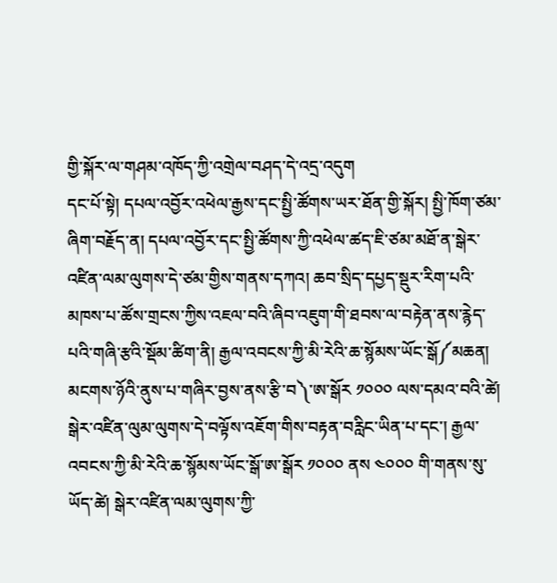གྱི་སྐོར་ལ་གཤམ་འཁོད་ཀྱི་འགྲེལ་བཤད་དེ་འདྲ་འདུག
དང་པོ་སྟེ། དཔལ་འབྱོར་འཕེལ་རྒྱས་དང་སྤྱི་ཚོགས་ཡར་ཐོན་གྱི་སྐོར། སྤྱི་ཁོག་ཙམ་ཞིག་བརྗོད་ན། དཔལ་འབྱོར་དང་སྤྱི་ཚོགས་ཀྱི་འཕེལ་ཚད་ཇི་ཙམ་མཐོ་ན་སྒེར་འཛིན་ལམ་ལུགས་དེ་ཙམ་གྱིས་གནས་དཀའ། ཆབ་སྲིད་དཔྱད་སྡུར་རིག་པའི་མཁས་པ་ཚོས་གྲངས་ཀྱིས་འཇལ་བའི་ཞིབ་འཇུག་གི་ཐབས་ལ་བརྟེན་ནས་རྙེད་པའི་གཞི་རྩའི་སྡོམ་ཚིག་ནི། རྒྱལ་འབངས་ཀྱི་མི་རེའི་ཆ་སྙོམས་ཡོང་སྒོ༼མཆན། མངགས་ཉོའི་ནུས་པ་གཞིར་བྱས་ནས་རྩི་བ༽་ཨ་སྒོར ༡༠༠༠ ལས་དམའ་བའི་ཚེ། སྒེར་འཛིན་ལུམ་ལུགས་དེ་བལྟོས་འཇོག་གིས་བརྟན་བརླིང་ཡིན་པ་དང་། རྒྱལ་འབངས་ཀྱི་མི་རེའི་ཆ་སྙོམས་ཡོང་སྒོ་ཨ་སྒོར ༡༠༠༠ ནས ༤༠༠༠ གི་གནས་སུ་ཡོད་ཚེ། སྒེར་འཛིན་ལམ་ལུགས་ཀྱི་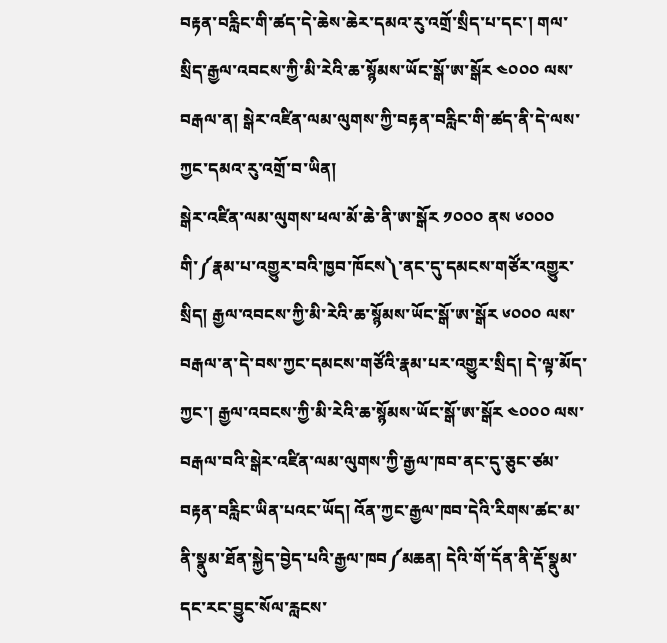བརྟན་བརླིང་གི་ཚད་དེ་ཆེས་ཆེར་དམའ་རུ་འགྲོ་སྲིད་པ་དང་། གལ་སྲིད་རྒྱལ་འབངས་ཀྱི་མི་རེའི་ཆ་སྙོམས་ཡོང་སྒོ་ཨ་སྒོར ༤༠༠༠ ལས་བརྒལ་ན། སྒེར་འཛིན་ལམ་ལུགས་ཀྱི་བརྟན་བརླིང་གི་ཚད་ནི་དེ་ལས་ཀྱང་དམའ་རུ་འགྲོ་བ་ཡིན།
སྒེར་འཛིན་ལམ་ལུགས་ཕལ་མོ་ཆེ་ནི་ཨ་སྒོར ༡༠༠༠ ནས ༦༠༠༠ གི་༼རྣམ་པ་འགྱུར་བའི་ཁྱབ་ཁོངས༽་ནང་དུ་དམངས་གཙོར་འགྱུར་སྲིད། རྒྱལ་འབངས་ཀྱི་མི་རེའི་ཆ་སྙོམས་ཡོང་སྒོ་ཨ་སྒོར ༦༠༠༠ ལས་བརྒལ་ན་དེ་བས་ཀྱང་དམངས་གཙོའི་རྣམ་པར་འགྱུར་སྲིད། དེ་ལྟ་མོད་ཀྱང་། རྒྱལ་འབངས་ཀྱི་མི་རེའི་ཆ་སྙོམས་ཡོང་སྒོ་ཨ་སྒོར ༤༠༠༠ ལས་བརྒལ་བའི་སྒེར་འཛིན་ལམ་ལུགས་ཀྱི་རྒྱལ་ཁབ་ནང་དུ་ཅུང་ཙམ་བརྟན་བརླིང་ཡིན་པའང་ཡོད། འོན་ཀྱང་རྒྱལ་ཁབ་དེའི་རིགས་ཚང་མ་ནི་སྣུམ་ཐོན་སྐྱེད་བྱེད་པའི་རྒྱལ་ཁབ༼མཆན། དེའི་གོ་དོན་ནི་རྡོ་སྣུམ་དང་རང་བྱུང་སོལ་རླངས་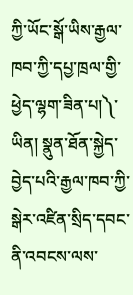ཀྱི་ཡོང་སྒོ་ཡིས་རྒྱལ་ཁབ་ཀྱི་དཔྱ་ཁྲལ་གྱི་ཕྱེད་ལྷག་ཟིན་པ།༽་ཡིན། སྣུན་ཐོན་སྐྱེད་བྱེད་པའི་རྒྱལ་ཁབ་ཀྱི་སྒེར་འཛིན་སྲིད་དབང་ནི་འབངས་ལས་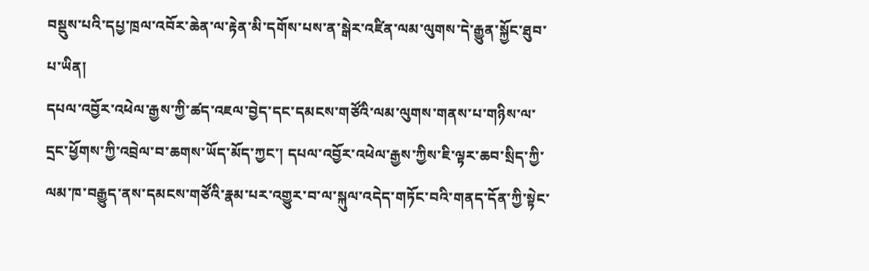བསྡུས་པའི་དཔྱ་ཁྲལ་འབོར་ཆེན་ལ་རྟེན་མི་དགོས་པས་ན་སྒེར་འཛིན་ལམ་ལུགས་དེ་རྒྱུན་སྐྱོང་ཐུབ་པ་ཡིན།
དཔལ་འབྱོར་འཕེལ་རྒྱས་ཀྱི་ཚད་འཇལ་བྱེད་དང་དམངས་གཙོའི་ལམ་ལུགས་གནས་པ་གཉིས་ལ་དྲང་ཕྱོགས་ཀྱི་འབྲེལ་བ་ཆགས་ཡོད་མོད་ཀྱང་། དཔལ་འབྱོར་འཕེལ་རྒྱས་ཀྱིས་ཇི་ལྟར་ཆབ་སྲིད་ཀྱི་ལམ་ཁ་བརྒྱུད་ནས་དམངས་གཙོའི་རྣམ་པར་འགྱུར་བ་ལ་སྐུལ་འདེད་གཏོང་བའི་གནད་དོན་ཀྱི་སྟེང་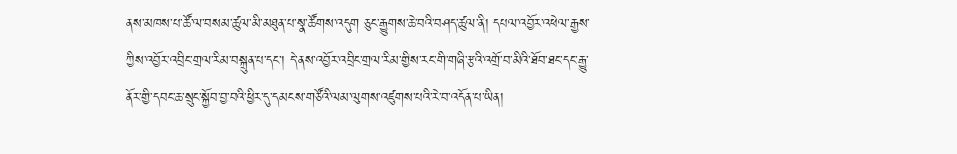ནས་མཁས་པ་ཚོ་ལ་བསམ་ཚུལ་མི་མཐུན་པ་སྣ་ཚོགས་འདུག ཅུང་རྒྱུགས་ཆེ་བའི་བཤད་ཚུལ་ནི། དཔལ་འབྱོར་འཕེལ་རྒྱས་ཀྱིས་འབྱོར་འབྲིང་གྲལ་རིམ་བསྐྲུན་པ་དང་། དེ་ནས་འབྱོར་འབྲིང་གྲལ་རིམ་གྱིས་རང་གི་གཞི་རྩའི་འགྲོ་བ་མིའི་ཐོབ་ཐང་དང་རྒྱུ་ནོར་གྱི་དབང་ཆ་སྲུང་སྐྱོབ་བྱ་བའི་ཕྱིར་དུ་དམངས་གཙོའི་ལམ་ལུགས་འཛུགས་པའི་རེ་བ་འདོན་པ་ཡིན།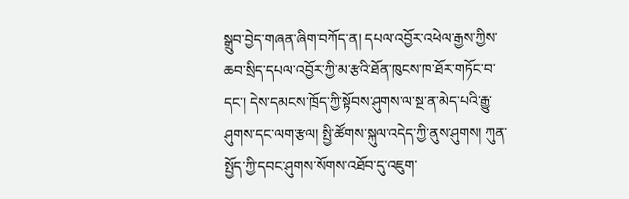སྒྲུབ་བྱེད་གཞན་ཞིག་བཀོད་ན། དཔལ་འབྱོར་འཕེལ་རྒྱས་ཀྱིས་ཆབ་སྲིད་དཔལ་འབྱོར་ཀྱི་མ་རྩའི་ཐོན་ཁུངས་ཁ་ཐོར་གཏོང་བ་དང་། དེས་དམངས་ཁྲོད་ཀྱི་སྟོབས་ཤུགས་ལ་སྔ་ན་མེད་པའི་རྒྱུ་ཤུགས་དང་ལག་རྩལ། སྤྱི་ཚོགས་སྐུལ་འདེད་ཀྱི་ནུས་ཤུགས། ཀུན་སྤྱོད་ཀྱི་དབང་ཤུགས་སོགས་འཐོབ་དུ་འཇུག་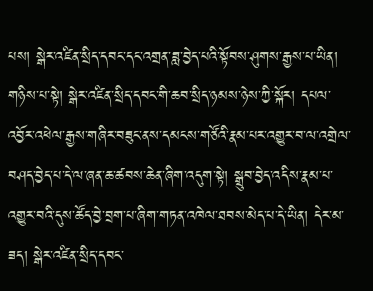པས། སྒེར་འཛིན་སྲིད་དབང་དང་འགྲན་ཟླ་བྱེད་པའི་སྟོབས་ཤུགས་རྒྱས་པ་ཡིན།
གཉིས་པ་སྟེ། སྒེར་འཛིན་སྲིད་དབང་གི་ཆབ་སྲིད་ཉམས་ཉེས་ཀྱི་སྐོར། དཔལ་འབྱོར་འཕེལ་རྒྱས་གཞིར་བཟུང་ནས་དམངས་གཙོའི་རྣམ་པར་འགྱུར་བ་ལ་འགྲེལ་བཤད་བྱེད་པ་དེ་ལ་ཞན་ཆ་ཚབས་ཆེན་ཞིག་འདུག་སྟེ། སྒྲུབ་བྱེད་འདིས་རྣམ་པ་འགྱུར་བའི་དུས་ཚོད་བྱེ་བྲག་པ་ཞིག་གཏན་འཁེལ་ཐབས་མེད་པ་དེ་ཡིན། དེར་མ་ཟད། སྒེར་འཛིན་སྲིད་དབང་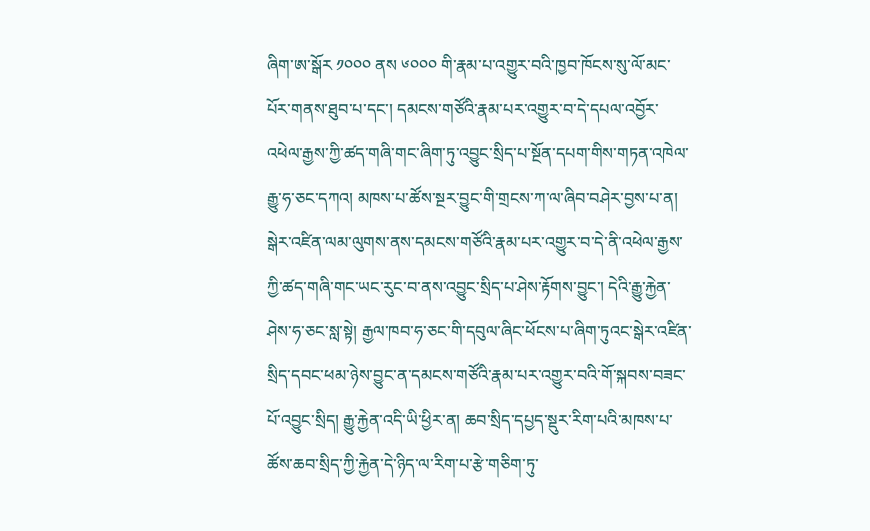ཞིག་ཨ་སྒོར ༡༠༠༠ ནས ༦༠༠༠ གི་རྣམ་པ་འགྱུར་བའི་ཁྱབ་ཁོངས་སུ་ལོ་མང་པོར་གནས་ཐུབ་པ་དང་། དམངས་གཙོའི་རྣམ་པར་འགྱུར་བ་དེ་དཔལ་འབྱོར་འཕེལ་རྒྱས་ཀྱི་ཚད་གཞི་གང་ཞིག་ཏུ་འབྱུང་སྲིད་པ་སྔོན་དཔག་གིས་གཏན་འཁེལ་རྒྱུ་ཧ་ཅང་དཀའ། མཁས་པ་ཚོས་སྔར་བྱུང་གི་གྲངས་ཀ་ལ་ཞིབ་བཤེར་བྱས་པ་ན། སྒེར་འཛིན་ལམ་ལུགས་ནས་དམངས་གཙོའི་རྣམ་པར་འགྱུར་བ་དེ་ནི་འཕེལ་རྒྱས་ཀྱི་ཚད་གཞི་གང་ཡང་རུང་བ་ནས་འབྱུང་སྲིད་པ་ཤེས་རྟོགས་བྱུང་། དེའི་རྒྱུ་རྐྱེན་ཤེས་ཧ་ཅང་སླ་སྟེ། རྒྱལ་ཁབ་ཧ་ཅང་གི་དབུལ་ཞིང་ཕོངས་པ་ཞིག་ཏུའང་སྒེར་འཛིན་སྲིད་དབང་ཕམ་ཉེས་བྱུང་ན་དམངས་གཙོའི་རྣམ་པར་འགྱུར་བའི་གོ་སྐབས་བཟང་པོ་འབྱུང་སྲིད། རྒྱུ་རྐྱེན་འདི་ཡི་ཕྱིར་ན། ཆབ་སྲིད་དཔྱད་སྡུར་རིག་པའི་མཁས་པ་ཚོས་ཆབ་སྲིད་ཀྱི་རྐྱེན་དེ་ཉིད་ལ་རིག་པ་རྩེ་གཅིག་ཏུ་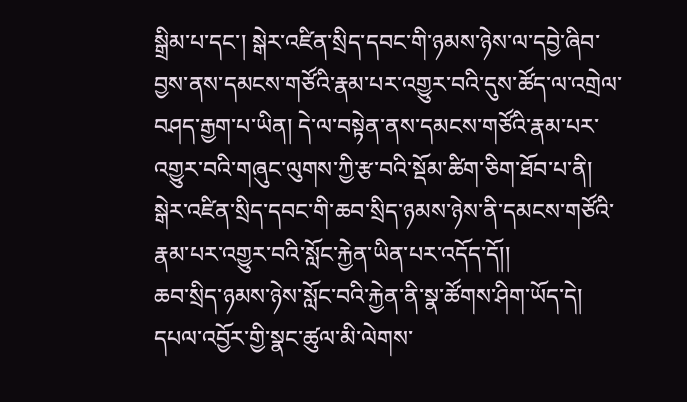སྒྲིམ་པ་དང་། སྒེར་འཛིན་སྲིད་དབང་གི་ཉམས་ཉེས་ལ་དབྱེ་ཞིབ་བྱས་ནས་དམངས་གཙོའི་རྣམ་པར་འགྱུར་བའི་དུས་ཚོད་ལ་འགྲེལ་བཤད་རྒྱག་པ་ཡིན། དེ་ལ་བསྟེན་ནས་དམངས་གཙོའི་རྣམ་པར་འགྱུར་བའི་གཞུང་ལུགས་ཀྱི་རྩ་བའི་སྡོམ་ཚིག་ཅིག་ཐོབ་པ་ནི། སྒེར་འཛིན་སྲིད་དབང་གི་ཆབ་སྲིད་ཉམས་ཉེས་ནི་དམངས་གཙོའི་རྣམ་པར་འགྱུར་བའི་སློང་རྐྱེན་ཡིན་པར་འདོད་དོ།།
ཆབ་སྲིད་ཉམས་ཉེས་སློང་བའི་རྐྱེན་ནི་སྣ་ཚོགས་ཤིག་ཡོད་དེ། དཔལ་འབྱོར་གྱི་སྣང་ཚུལ་མི་ལེགས་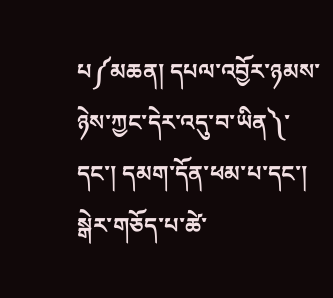པ༼མཆན། དཔལ་འབྱོར་ཉམས་ཉེས་ཀྱང་དེར་འདུ་བ་ཡིན༽་དང་། དམག་དོན་ཕམ་པ་དང་། སྒེར་གཅོད་པ་ཚེ་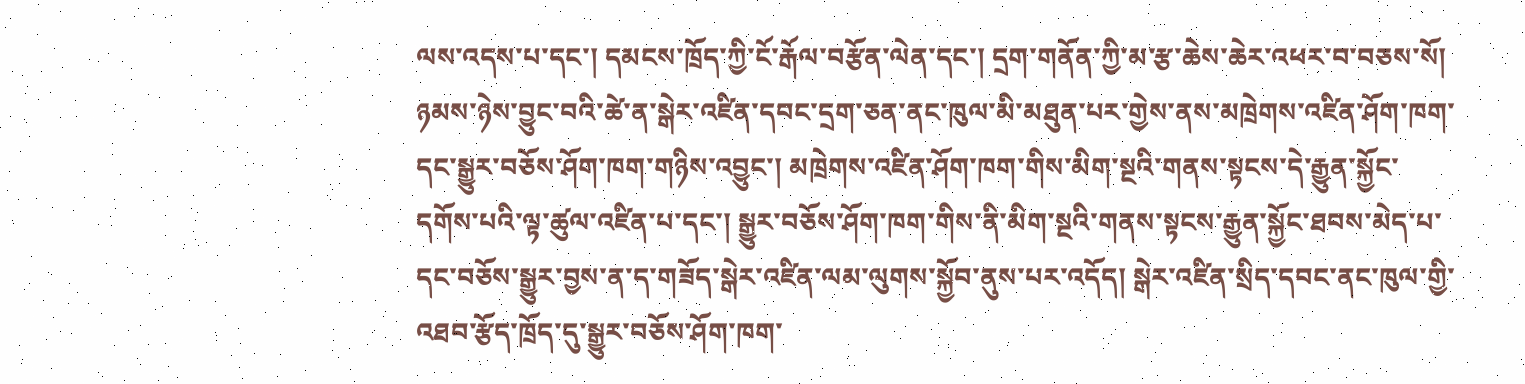ལས་འདས་པ་དང་། དམངས་ཁྲོད་ཀྱི་ངོ་རྒོལ་བརྩོན་ལེན་དང་། དྲག་གནོན་ཀྱི་མ་རྩ་ཆེས་ཆེར་འཕར་བ་བཅས་སོ། ཉམས་ཉེས་བྱུང་བའི་ཚེ་ན་སྒེར་འཛིན་དབང་དྲག་ཅན་ནང་ཁུལ་མི་མཐུན་པར་གྱེས་ནས་མཁྲེགས་འཛིན་ཤོག་ཁག་དང་སྒྱུར་བཅོས་ཤོག་ཁག་གཉིས་འབྱུང་། མཁྲེགས་འཛིན་ཤོག་ཁག་གིས་མིག་སྔའི་གནས་སྟངས་དེ་རྒྱུན་སྐྱོང་དགོས་པའི་ལྟ་ཚུལ་འཛིན་པ་དང་། སྒྱུར་བཅོས་ཤོག་ཁག་གིས་ནི་མིག་སྔའི་གནས་སྟངས་རྒྱུན་སྐྱོང་ཐབས་མེད་པ་དང་བཅོས་སྒྱུར་བྱས་ན་ད་གཟོད་སྒེར་འཛིན་ལམ་ལུགས་སྐྱོབ་ནུས་པར་འདོད། སྒེར་འཛིན་སྲིད་དབང་ནང་ཁུལ་གྱི་འཐབ་རྩོད་ཁྲོད་དུ་སྒྱུར་བཅོས་ཤོག་ཁག་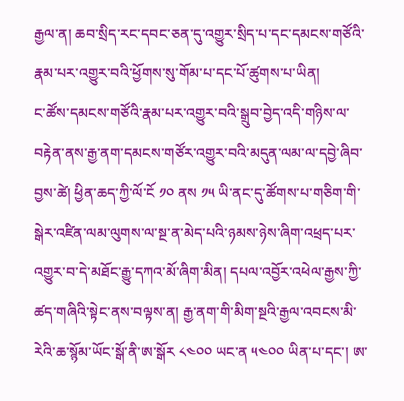རྒྱལ་ན། ཆབ་སྲིད་རང་དབང་ཅན་དུ་འགྱུར་སྲིད་པ་དང་དམངས་གཙོའི་རྣམ་པར་འགྱུར་བའི་ཕྱོགས་སུ་གོམ་པ་དང་པོ་ཚུགས་པ་ཡིན།
ང་ཚོས་དམངས་གཙོའི་རྣམ་པར་འགྱུར་བའི་སྒྲུབ་བྱེད་འདི་གཉིས་ལ་བརྟེན་ནས་རྒྱ་ནག་དམངས་གཙོར་འགྱུར་བའི་མདུན་ལམ་ལ་དབྱེ་ཞིབ་བྱས་ཚེ། ཕྱིན་ཆད་ཀྱི་ལོ་ངོ ༡༠ ནས ༡༥ ཡི་ནང་དུ་ཚོགས་པ་གཅིག་གི་སྒེར་འཛིན་ལམ་ལུགས་ལ་སྔ་ན་མེད་པའི་ཉམས་ཉེས་ཞིག་འཕྲད་པར་འགྱུར་བ་དེ་མཐོང་རྒྱུ་དཀའ་མོ་ཞིག་མིན། དཔལ་འབྱོར་འཕེལ་རྒྱས་ཀྱི་ཚད་གཞིའི་སྟེང་ནས་བལྟས་ན། རྒྱ་ནག་གི་མིག་སྔའི་རྒྱལ་འབངས་མི་རེའི་ཆ་སྙོམ་ཡོང་སྒོ་ནི་ཨ་སྒོར ༨༤༠༠ ཡང་ན ༥༤༠༠ ཡིན་པ་དང་། ཨ་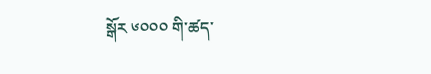སྒོར ༦༠༠༠ གི་ཚད་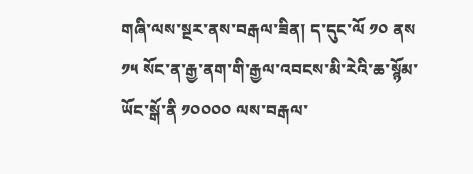གཞི་ལས་སྔར་ནས་བརྒལ་ཟིན། ད་དུང་ལོ ༡༠ ནས ༡༥ སོང་ན་རྒྱ་ནག་གི་རྒྱལ་འབངས་མི་རེའི་ཆ་སྙོམ་ཡོང་སྒོ་ནི ༡༠༠༠༠ ལས་བརྒལ་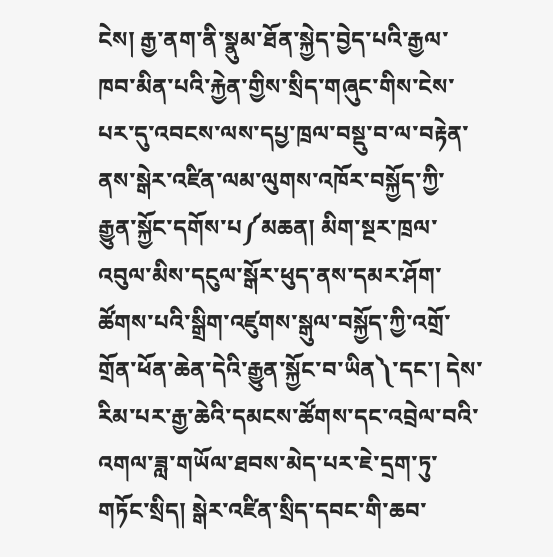ངེས། རྒྱ་ནག་ནི་སྣུམ་ཐོན་སྐྱེད་བྱེད་པའི་རྒྱལ་ཁབ་མིན་པའི་རྐྱེན་གྱིས་སྲིད་གཞུང་གིས་ངེས་པར་དུ་འབངས་ལས་དཔྱ་ཁྲལ་བསྡུ་བ་ལ་བརྟེན་ནས་སྒེར་འཛིན་ལམ་ལུགས་འཁོར་བསྐྱོད་ཀྱི་རྒྱུན་སྐྱོང་དགོས་པ༼མཆན། མིག་སྔར་ཁྲལ་འབུལ་མིས་དངུལ་སྒོར་ཕུད་ནས་དམར་ཤོག་ཚོགས་པའི་སྒྲིག་འཛུགས་སྒུལ་བསྐྱོད་ཀྱི་འགྲོ་གྲོན་ཕོན་ཆེན་དེའི་རྒྱུན་སྐྱོང་བ་ཡིན༽་དང་། དེས་རིམ་པར་རྒྱ་ཆེའི་དམངས་ཚོགས་དང་འབྲེལ་བའི་འགལ་ཟླ་གཡོལ་ཐབས་མེད་པར་ཇེ་དྲག་ཏུ་གཏོང་སྲིད། སྒེར་འཛིན་སྲིད་དབང་གི་ཆབ་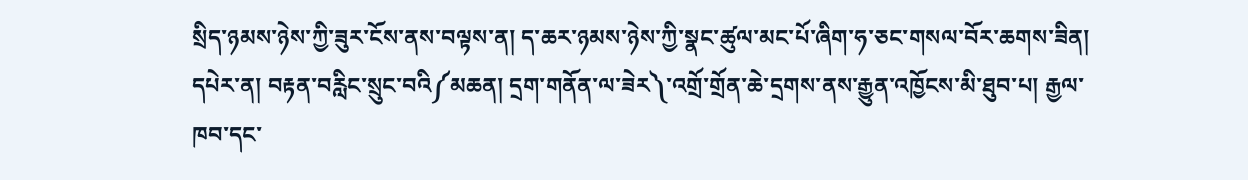སྲིད་ཉམས་ཉེས་ཀྱི་ཟུར་ངོས་ནས་བལྟས་ན། ད་ཆར་ཉམས་ཉེས་ཀྱི་སྣང་ཚུལ་མང་པོ་ཞིག་ཧ་ཅང་གསལ་བོར་ཆགས་ཟིན། དཔེར་ན། བརྟན་བརླིང་སྲུང་བའི༼མཆན། དྲག་གནོན་ལ་ཟེར༽་འགྲོ་གྲོན་ཆེ་དྲགས་ནས་རྒྱུན་འཁྱོངས་མི་ཐུབ་པ། རྒྱལ་ཁབ་དང་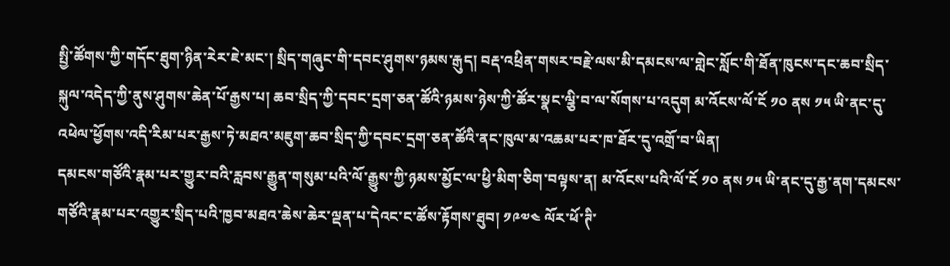སྤྱི་ཚོགས་ཀྱི་གདོང་ཐུག་ཉིན་རེར་ཇེ་མང་། སྲིད་གཞུང་གི་དབང་ཤུགས་ཉམས་རྒུད། བརྡ་འཕྲིན་གསར་བརྗེ་ལས་མི་དམངས་ལ་གླེང་སློང་གི་ཐོན་ཁུངས་དང་ཆབ་སྲིད་སྐུལ་འདེད་ཀྱི་ནུས་ཤུགས་ཆེན་པོ་རྒྱས་པ། ཆབ་སྲིད་ཀྱི་དབང་དྲག་ཅན་ཚོའི་ཉམས་ཉེས་ཀྱི་ཚོར་སྣང་ལྕི་བ་ལ་སོགས་པ་འདུག མ་འོངས་ལོ་ངོ ༡༠ ནས ༡༥ ཡི་ནང་དུ་འཕེལ་ཕྱོགས་འདི་རིམ་པར་རྒྱས་ཏེ་མཐའ་མཇུག་ཆབ་སྲིད་ཀྱི་དབང་དྲག་ཅན་ཚོའི་ནང་ཁུལ་མ་འཆམ་པར་ཁ་ཐོར་དུ་འགྲོ་བ་ཡིན།
དམངས་གཙོའི་རྣམ་པར་གྱུར་བའི་རླབས་རྒྱུན་གསུམ་པའི་ལོ་རྒྱུས་ཀྱི་ཉམས་མྱོང་ལ་ཕྱི་མིག་ཅིག་བལྟས་ན། མ་འོངས་པའི་ལོ་ངོ ༡༠ ནས ༡༥ ཡི་ནང་དུ་རྒྱ་ནག་དམངས་གཙོའི་རྣམ་པར་འགྱུར་སྲིད་པའི་ཁྱབ་མཐའ་ཆེས་ཆེར་ལྡན་པ་དེའང་ང་ཚོས་རྟོགས་ཐུབ། ༡༩༧༤ ལོར་ཕོ་ཊི་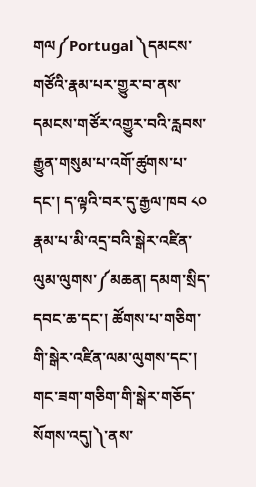གལ༼Portugal ༽དམངས་གཙོའི་རྣམ་པར་གྱུར་བ་ནས་དམངས་གཙོར་འགྱུར་བའི་རླབས་རྒྱུན་གསུམ་པ་འགོ་ཚུགས་པ་དང་། ད་ལྟའི་བར་དུ་རྒྱལ་ཁབ ༨༠ རྣམ་པ་མི་འདྲ་བའི་སྒེར་འཛིན་ལུམ་ལུགས་༼མཆན། དམག་སྲིད་དབང་ཆ་དང་། ཚོགས་པ་གཅིག་གི་སྒེར་འཛིན་ལམ་ལུགས་དང་། གང་ཟག་གཅིག་གི་སྒེར་གཅོད་སོགས་འདུ།༽་ནས་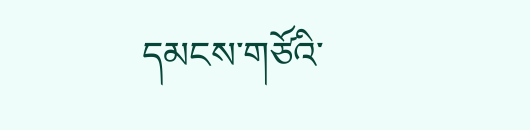དམངས་གཙོའི་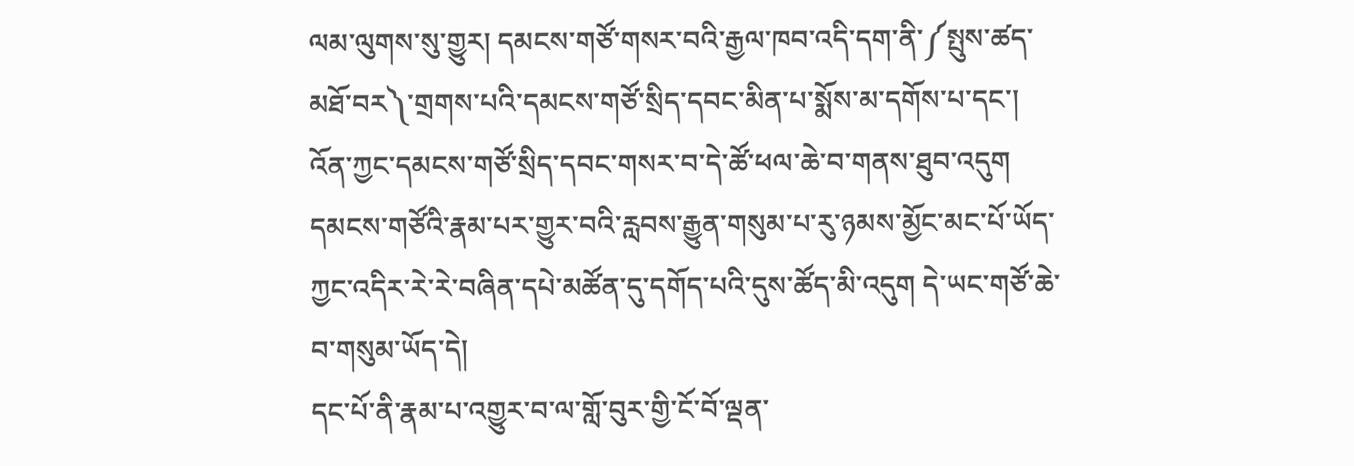ལམ་ལུགས་སུ་གྱུར། དམངས་གཙོ་གསར་བའི་རྒྱལ་ཁབ་འདི་དག་ནི་༼སྤུས་ཚད་མཐོ་བར༽་གྲགས་པའི་དམངས་གཙོ་སྲིད་དབང་མིན་པ་སྨོས་མ་དགོས་པ་དང་། འོན་ཀྱང་དམངས་གཙོ་སྲིད་དབང་གསར་བ་དེ་ཚོ་ཕལ་ཆེ་བ་གནས་ཐུབ་འདུག དམངས་གཙོའི་རྣམ་པར་གྱུར་བའི་རླབས་རྒྱུན་གསུམ་པ་རུ་ཉམས་མྱོང་མང་པོ་ཡོད་ཀྱང་འདིར་རེ་རེ་བཞིན་དཔེ་མཚོན་དུ་དགོད་པའི་དུས་ཚོད་མི་འདུག དེ་ཡང་གཙོ་ཆེ་བ་གསུམ་ཡོད་དེ།
དང་པོ་ནི་རྣམ་པ་འགྱུར་བ་ལ་གློ་བུར་གྱི་ངོ་བོ་ལྡན་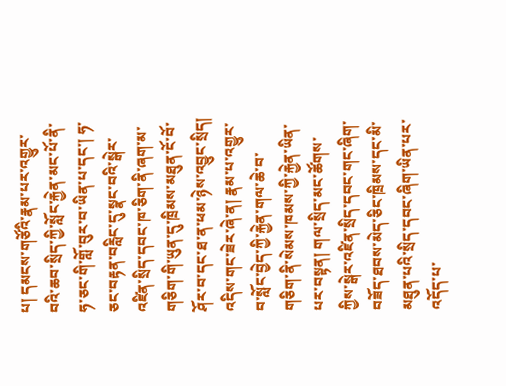པ། དམངས་གཙོའི་རྣམ་པར་འགྱུར་བའི་ཆབ་སྲིད་ཀྱི་སློང་རྐྱེན་མང་པོ་ནི་ཧ་ཅང་གི་གློ་བུར་བ་ཡིན་པ་དང་། ཧ་ཅང་བརྟན་བརླིང་དུ་སྣང་བའི་སྒེར་འཛིན་སྲིད་དབང་ཁ་ཅིག་ནི་ཞག་མ་གཅིག་གི་ཡུན་དུ་ཁྲིམས་མཐུན་ངོ་བོ་ཤོར་བ་དང་ཐ་ན་ཕམ་ཉེས་འབྱུང་སྲིད། འདིས་གང་ཟེར་ཞེ་ན། རྣམ་པ་འགྱུར་བ་སློང་བྱེད་ཀྱི་རྐྱེན་གལ་ཆེ་བ་གཅིག་ནི་སེམས་ཁམས་ཀྱི་རྐྱེན་ཡིན་པར་བསྟན། གལ་སྲིད་མང་ཚོགས་ཀྱིས་སྒེར་འཛིན་སྲིད་དབང་གང་ཞིག་བཟོད་ཐབས་མེད་ཅིང་ཁྲིམས་དང་མི་མཐུན་པའི་སྲིད་དབང་ཞིག་ཡིན་པར་འདོད་པ་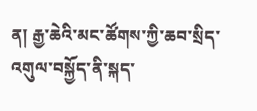ན། རྒྱ་ཆེའི་མང་ཚོགས་ཀྱི་ཆབ་སྲིད་འགུལ་བསྐྱོད་ནི་སྐད་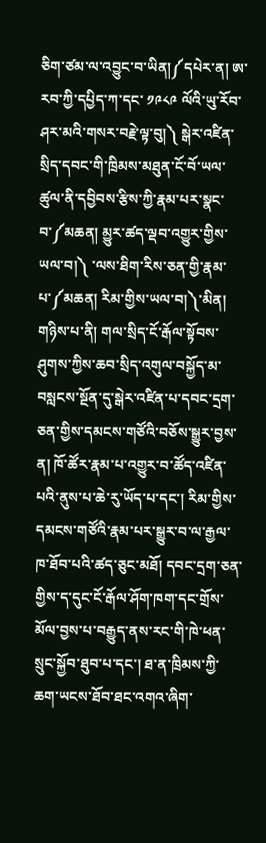ཅིག་ཙམ་ལ་འབྱུང་བ་ཡིན།༼དཔེར་ན། ཨ་རབ་ཀྱི་དཔྱིད་ཀ་དང་ ༡༩༨༩ ལོའི་ཡུ་རོབ་ཤར་མའི་གསར་བརྗེ་ལྟ་བུ།༽ སྒེར་འཛིན་སྲིད་དབང་གི་ཁྲིམས་མཐུན་ངོ་བོ་ཡལ་ཚུལ་ནི་དབྱིབས་རྩིས་ཀྱི་རྣམ་པར་སྣང་བ་༼མཆན། མྱུར་ཚད་ལྡབ་འགྱུར་གྱིས་ཡལ་བ།༽ ་ལས་ཐིག་རིས་ཅན་གྱི་རྣམ་པ་༼མཆན། རིམ་གྱིས་ཡལ་བ།༽་མིན།
གཉིས་པ་ནི། གལ་སྲིད་ངོ་རྒོལ་སྟོབས་ཤུགས་ཀྱིས་ཆབ་སྲིད་འགུལ་བསྐྱོད་མ་བསླངས་སྔོན་དུ་སྒེར་འཛིན་པ་དབང་དྲག་ཅན་གྱིས་དམངས་གཙོའི་བཅོས་སྒྱུར་བྱས་ན། ཁོ་ཚོར་རྣམ་པ་འགྱུར་བ་ཚོད་འཛིན་པའི་ནུས་པ་ཆེ་རུ་ཡོད་པ་དང་། རིམ་གྱིས་དམངས་གཙོའི་རྣམ་པར་སྒྱུར་བ་ལ་རྒྱལ་ཁ་ཐོབ་པའི་ཚད་ཅུང་མཐོ། དབང་དྲག་ཅན་གྱིས་ད་དུང་ངོ་རྒོལ་ཤོག་ཁག་དང་གྲོས་མོལ་བྱས་པ་བརྒྱུད་ནས་རང་གི་ཁེ་ཕན་སྲུང་སྐྱོབ་ཐུབ་པ་དང་། ཐ་ན་ཁྲིམས་ཀྱི་ཆག་ཡངས་ཐོབ་ཐང་འགའ་ཞིག་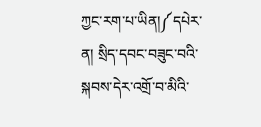ཀྱང་རག་པ་ཡིན།༼དཔེར་ན། སྲིད་དབང་བཟུང་བའི་སྐབས་དེར་འགྲོ་བ་མིའི་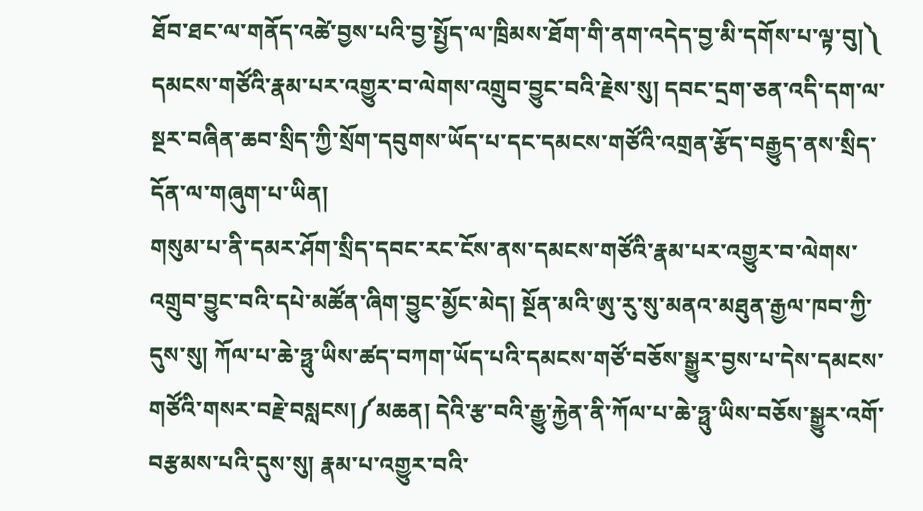ཐོབ་ཐང་ལ་གནོད་འཚེ་བྱས་པའི་བྱ་སྤྱོད་ལ་ཁྲིམས་ཐོག་གི་ནག་འདེད་བྱ་མི་དགོས་པ་ལྟ་བུ།༽ དམངས་གཙོའི་རྣམ་པར་འགྱུར་བ་ལེགས་འགྲུབ་བྱུང་བའི་རྗེས་སུ། དབང་དྲག་ཅན་འདི་དག་ལ་སྔར་བཞིན་ཆབ་སྲིད་ཀྱི་སྲོག་དབུགས་ཡོད་པ་དང་དམངས་གཙོའི་འགྲན་རྩོད་བརྒྱུད་ནས་སྲིད་དོན་ལ་གཞུག་པ་ཡིན།
གསུམ་པ་ནི་དམར་ཤོག་སྲིད་དབང་རང་ངོས་ནས་དམངས་གཙོའི་རྣམ་པར་འགྱུར་བ་ལེགས་འགྲུབ་བྱུང་བའི་དཔེ་མཚོན་ཞིག་བྱུང་མྱོང་མེད། སྔོན་མའི་ཨུ་རུ་སུ་མནའ་མཐུན་རྒྱལ་ཁབ་ཀྱི་དུས་སུ། ཀོལ་པ་ཆེ་ཧྥུ་ཡིས་ཚད་བཀག་ཡོད་པའི་དམངས་གཙོ་བཅོས་སྒྱུར་བྱས་པ་དེས་དམངས་གཙོའི་གསར་བརྗེ་བསླངས།༼མཆན། དེའི་རྩ་བའི་རྒྱུ་རྐྱེན་ནི་ཀོལ་པ་ཆེ་ཧྥུ་ཡིས་བཅོས་སྒྱུར་འགོ་བརྩམས་པའི་དུས་སུ། རྣམ་པ་འགྱུར་བའི་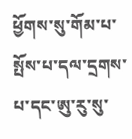ཕྱོགས་སུ་གོམ་པ་སྤོས་པ་དལ་དྲགས་པ་དང་ཨུ་རུ་སུ་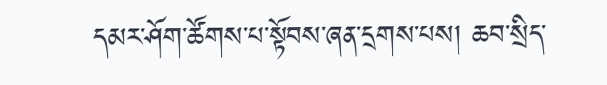དམར་ཤོག་ཚོགས་པ་སྟོབས་ཞན་དྲགས་པས། ཆབ་སྲིད་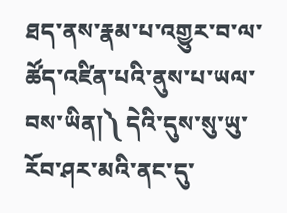ཐད་ནས་རྣམ་པ་འགྱུར་བ་ལ་ཚོད་འཛིན་པའི་ནུས་པ་ཡལ་བས་ཡིན།༽ དེའི་དུས་སུ་ཡུ་རོབ་ཤར་མའི་ནང་དུ་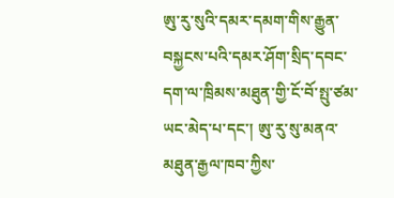ཨུ་རུ་སུའི་དམར་དམག་གིས་རྒྱུན་བསྐྱངས་པའི་དམར་ཤོག་སྲིད་དབང་དག་ལ་ཁྲིམས་མཐུན་གྱི་ངོ་བོ་སྤུ་ཙམ་ཡང་མེད་པ་དང་། ཨུ་རུ་སུ་མནའ་མཐུན་རྒྱལ་ཁབ་ཀྱིས་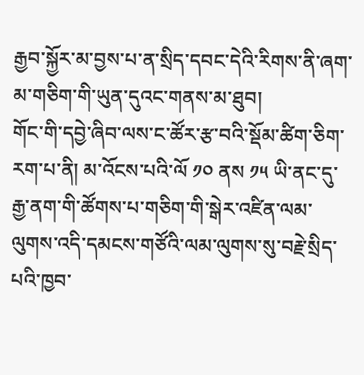རྒྱབ་སྐྱོར་མ་བྱས་པ་ན་སྲིད་དབང་དེའི་རིགས་ནི་ཞག་མ་གཅིག་གི་ཡུན་དུའང་གནས་མ་ཐུབ།
གོང་གི་དབྱེ་ཞིབ་ལས་ང་ཚོར་རྩ་བའི་སྡོམ་ཚིག་ཅིག་རག་པ་ནི། མ་འོངས་པའི་ལོ ༡༠ ནས ༡༥ ཡི་ནང་དུ་རྒྱ་ནག་གི་ཚོགས་པ་གཅིག་གི་སྒེར་འཛིན་ལམ་ལུགས་འདི་དམངས་གཙོའི་ལམ་ལུགས་སུ་བརྗེ་སྲིད་པའི་ཁྱབ་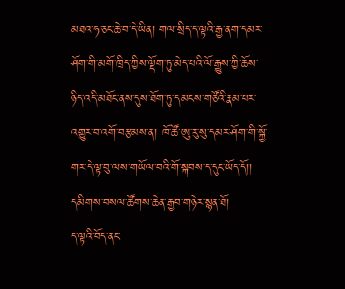མཐའ་ཧ་ཅང་ཆེ་བ་དེ་ཡིན། གལ་སྲིད་ད་ལྟའི་རྒྱ་ནག་དམར་ཤོག་གི་མགོ་ཁྲིད་ཀྱིས་ལྡོག་ཏུ་མེད་པའི་ལོ་རྒྱུས་ཀྱི་ཆོས་ཉིད་འདི་མཐོང་ནས་དུས་ཐོག་ཏུ་དམངས་གཙོའི་རྣམ་པར་འགྱུར་བ་འགོ་བརྩམས་ན། ཁོ་ཚོ་ཨུ་རུ་སུ་དམར་ཤོག་གི་སྐྱོ་གར་དེ་ལྟ་བུ་ལས་གཡོལ་བའི་གོ་སྐབས་ད་དུང་ཡོད་དོ།།
དམིགས་བསལ་ཚོགས་ཆེན་རྒྱབ་གཉེར་སྙན་ཐོ།
ད་ལྟའི་བོད་ནང་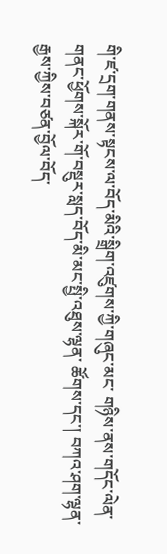གི་ཛ་དྲག་གནས་སྟངས་ལ་བོད་མིའི་སྒྲིག་འཛུགས་ཀྱི་གཞུང་མང་ གཉིས་ནས་གདོང་ལེན་གནང་ཕྱོགས་སྐོར་གོ་བསྡུར་སླད་བོད་མི་མང་སྤྱི་འཐུས་ལྷན་ ཚོགས་དང་། བཀའ་ཤག་ལྷན་རྒྱས་ཀྱིས་བཙན་བྱོལ་བོད་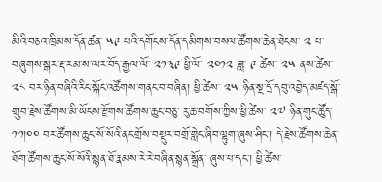མིའི་བཅའ་ཁྲིམས་དོན་ཚན་ ༥༩ པའི་དགོངས་དོན་དམིགས་བསལ་ཚོགས་ཆེན་ཐེངས་ ༢ པ་བཞུགས་སྒར་རྡ་རམ་ས་ལར་བོད་རྒྱལ་ལོ་ ༢༡༣༩ ཕྱི་ལོ་ ༢༠༡༢ ཟླ་ ༩ ཚེས་ ༢༥ ནས་ཚེས་ ༢༨ བར་ཉིན་བཞིའི་རིང་སྐོང་འཚོགས་གནང་བ་བཞིན། ཕྱི་ཚེས་ ༢༥ ཉིན་སྔ་དྲོ་དབུ་འབྱེད་མཛད་སྒོ་གྲུབ་རྗེས་ཚོགས་མི་ཡོངས་རྫོགས་ཚོགས་ཆུང་བཅུ་ རུ་ཆ་བགོས་ཀྱིས་ཕྱི་ཚེས་ ༢༧ ཉིན་གུང་ཚོུད་ ༡༡།༠༠ བར་ཚོགས་ཆུང་སོ་སོའི་ནང་གྲོས་བསྡུར་བགྲོ་གླེང་ཞིབ་ལྷུག་ཞུས་ཤིང་། དེ་རྗེས་ཚོགས་ཆེན་ཐོག་ཚོགས་ཆུང་སོ་སོའི་སྙན་ཐོ་རྣམས་རེ་རེ་བཞིན་སྙན་སྒྲོན་ ཞུས་པ་དང་། ཕྱི་ཚེས་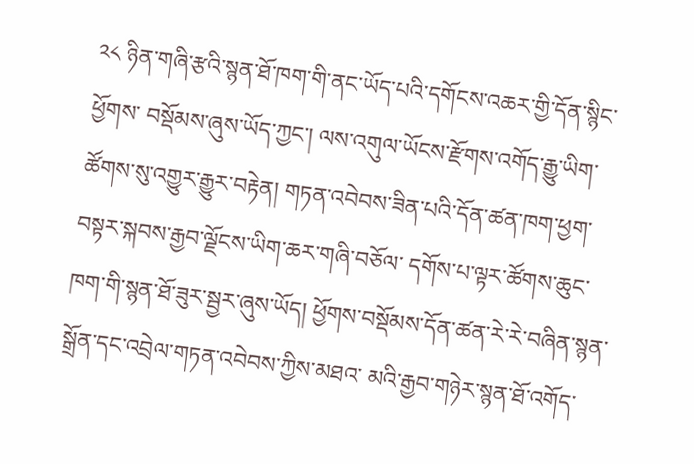༢༨ ཉིན་གཞི་རྩའི་སྙན་ཐོ་ཁག་གི་ནང་ཡོད་པའི་དགོངས་འཆར་གྱི་དོན་སྙིང་ཕྱོགས་ བསྡོམས་ཞུས་ཡོད་ཀྱང་། ལས་འགུལ་ཡོངས་རྫོགས་འགོད་རྒྱུ་ཡིག་ཚོགས་སུ་འགྱུར་རྒྱུར་བརྟེན། གཏན་འབེབས་ཟིན་པའི་དོན་ཚན་ཁག་ཕྱག་བསྟར་སྐབས་རྒྱབ་ལྗོངས་ཡིག་ཆར་གཞི་བཅོལ་ དགོས་པ་ལྟར་ཚོགས་ཆུང་ཁག་གི་སྙན་ཐོ་ཟུར་སྦྱར་ཞུས་ཡོད། ཕྱོགས་བསྡོམས་དོན་ཚན་རེ་རེ་བཞིན་སྙན་སྒྲོན་དང་འབྲེལ་གཏན་འབེབས་ཀྱིས་མཐའ་ མའི་རྒྱབ་གཉེར་སྙན་ཐོ་འགོད་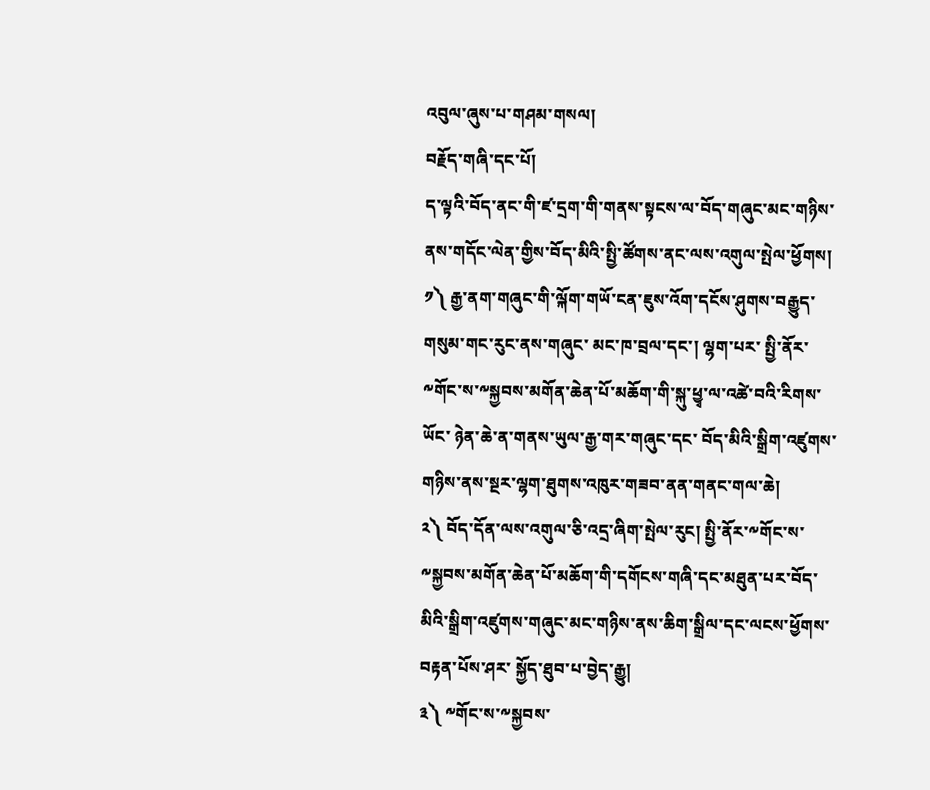འབུལ་ཞུས་པ་གཤམ་གསལ།
བརྗོད་གཞི་དང་པོ།
ད་ལྟའི་བོད་ནང་གི་ཛ་དྲག་གི་གནས་སྟངས་ལ་བོད་གཞུང་མང་གཉིས་ནས་གདོང་ལེན་གྱིས་བོད་མིའི་སྤྱི་ཚོགས་ནང་ལས་འགུལ་སྤེལ་ཕྱོགས།
༡༽ རྒྱ་ནག་གཞུང་གི་ལྐོག་གཡོ་ངན་ཇུས་འོག་དངོས་ཤུགས་བརྒྱུད་གསུམ་གང་རུང་ནས་གཞུང་ མང་ཁ་བྲལ་དང་། ལྷག་པར་ སྤྱི་ནོར་༸གོང་ས་༸སྐྱབས་མགོན་ཆེན་པོ་མཆོག་གི་སྐུ་ཕྱྭ་ལ་འཚེ་བའི་རིགས་ཡོང་ ཉེན་ཆེ་ན་གནས་ཡུལ་རྒྱ་གར་གཞུང་དང་ བོད་མིའི་སྒྲིག་འཛུགས་གཉིས་ནས་སྔར་ལྷག་ཐུགས་འཁུར་གཟབ་ནན་གནང་གལ་ཆེ།
༢༽ བོད་དོན་ལས་འགུལ་ཅི་འདྲ་ཞིག་སྤེལ་རུང། སྤྱི་ནོར་༸གོང་ས་༸སྐྱབས་མགོན་ཆེན་པོ་མཆོག་གི་དགོངས་གཞི་དང་མཐུན་པར་བོད་ མིའི་སྒྲིག་འཛུགས་གཞུང་མང་གཉིས་ནས་ཆིག་སྒྲིལ་དང་ལངས་ཕྱོགས་བརྟན་པོས་ཤར་ སྐྱོད་ཐུབ་པ་བྱེད་རྒྱུ།
༣༽ ༸གོང་ས་༸སྐྱབས་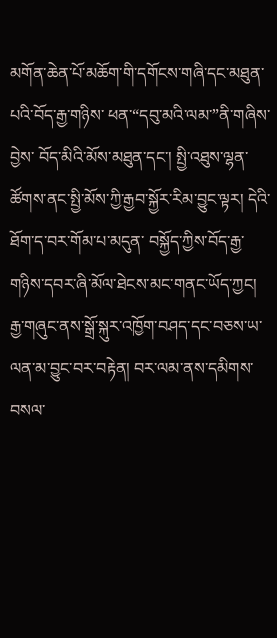མགོན་ཆེན་པོ་མཆོག་གི་དགོངས་གཞི་དང་མཐུན་པའི་བོད་རྒྱ་གཉིས་ ཕན་“དབུ་མའི་ལམ་”ནི་གཞིས་བྱེས་ བོད་མིའི་མོས་མཐུན་དང་། སྤྱི་འཐུས་ལྷན་ཚོགས་ནང་སྤྱི་མོས་ཀྱི་རྒྱབ་སྐྱོར་རིམ་བྱུང་ལྟར། དེའི་ཐོག་ད་བར་གོམ་པ་མདུན་ བསྐྱོད་ཀྱིས་བོད་རྒྱ་གཉིས་དབར་ཞི་མོལ་ཐེངས་མང་གནང་ཡོད་ཀྱང། རྒྱ་གཞུང་ནས་སྒྲོ་སྐུར་འཁྱོག་བཤད་དང་བཅས་ཡ་ལན་མ་བྱུང་བར་བརྟེན། བར་ལམ་ནས་དམིགས་བསལ་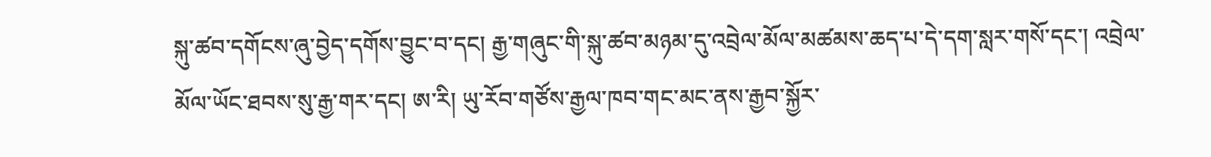སྐུ་ཚབ་དགོངས་ཞུ་བྱེད་དགོས་བྱུང་བ་དང། རྒྱ་གཞུང་གི་སྐུ་ཚབ་མཉམ་དུ་འབྲེལ་མོལ་མཚམས་ཆད་པ་དེ་དག་སླར་གསོ་དང་། འབྲེལ་མོལ་ཡོང་ཐབས་སུ་རྒྱ་གར་དང། ཨ་རི། ཡུ་རོབ་གཙོས་རྒྱལ་ཁབ་གང་མང་ནས་རྒྱབ་སྐྱོར་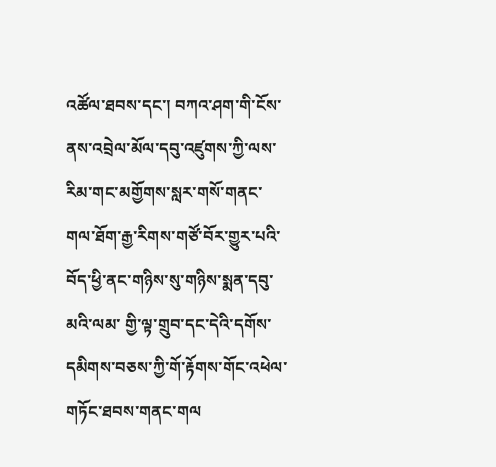འཚོལ་ཐབས་དང་། བཀའ་ཤག་གི་ངོས་ནས་འབྲེལ་མོལ་དབུ་འཛུགས་ཀྱི་ལས་རིམ་གང་མགྱོགས་སླར་གསོ་གནང་ གལ་ཐོག་རྒྱ་རིགས་གཙོ་བོར་གྱུར་པའི་བོད་ཕྱི་ནང་གཉིས་སུ་གཉིས་སྨན་དབུ་མའི་ལམ་ གྱི་ལྟ་གྲུབ་དང་དེའི་དགོས་དམིགས་བཅས་ཀྱི་གོ་རྟོགས་གོང་འཕེལ་གཏོང་ཐབས་གནང་གལ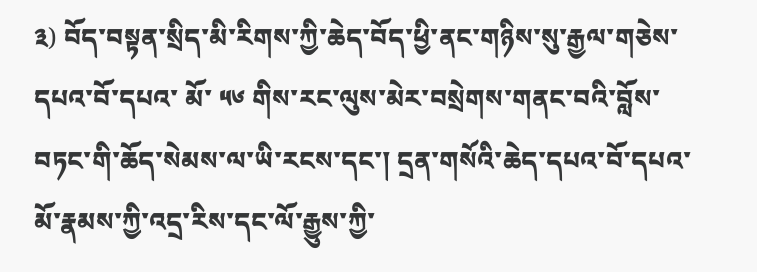༣) བོད་བསྟན་སྲིད་མི་རིགས་ཀྱི་ཆེད་བོད་ཕྱི་ནང་གཉིས་སུ་རྒྱལ་གཅེས་དཔའ་བོ་དཔའ་ མོ་ ༥༦ གིས་རང་ལུས་མེར་བསྲེགས་གནང་བའི་བློས་བཏང་གི་ཆོད་སེམས་ལ་ཡི་རངས་དང་། དྲན་གསོའི་ཆེད་དཔའ་བོ་དཔའ་མོ་རྣམས་ཀྱི་འདྲ་རིས་དང་ལོ་རྒྱུས་ཀྱི་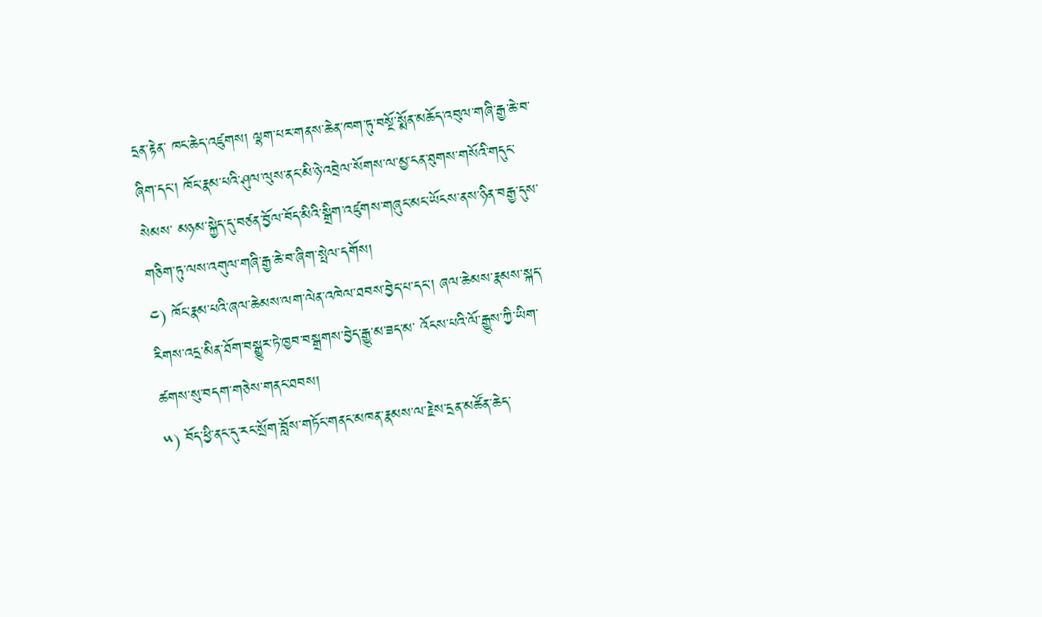དྲན་རྟེན་ ཁང་ཆེད་འཛུགས། ལྷག་པར་གནས་ཆེན་ཁག་ཏུ་བསྔོ་སྨོན་མཆོད་འབུལ་གཞི་རྒྱ་ཆེ་བ་ཞིག་དང་། ཁོང་རྣམ་པའི་ཤུལ་ལུས་ནང་མི་ཉེ་འབྲེལ་སོགས་ལ་མྱ་ངན་ཐུགས་གསོའི་གདུང་སེམས་ མཉམ་སྐྱེད་དུ་བཙན་བྱོལ་བོད་མིའི་སྒྲིག་འཛུགས་གཞུང་མང་ཡོངས་ནས་ཉིན་བརྒྱ་དུས་ གཅིག་ཏུ་ལས་འགུལ་གཞི་རྒྱ་ཆེ་བ་ཞིག་སྤེལ་དགོས།
༤) ཁོང་རྣམ་པའི་ཞལ་ཆེམས་ལག་ལེན་འཁེལ་ཐབས་བྱེད་པ་དང་། ཞལ་ཆེམས་རྣམས་སྐད་རིགས་འདྲ་མིན་ཐོག་བསྒྱུར་ཏེ་ཁྱབ་བསྒྲགས་བྱེད་རྒྱུ་མ་ཟད་མ་ འོངས་པའི་ལོ་རྒྱུས་ཀྱི་ཡིག་ཚགས་སུ་བདག་གཅེས་གནང་ཐབས།
༥) བོད་ཕྱི་ནང་དུ་རང་སྲོག་བློས་གཏོང་གནང་མཁན་རྣམས་ལ་རྗེས་དྲན་མཚོན་ཆེད་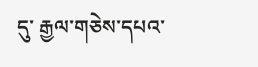དུ་ རྒྱལ་གཅེས་དཔའ་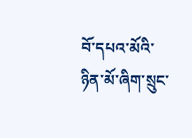བོ་དཔའ་མོའི་ཉིན་མོ་ཞིག་སྲུང་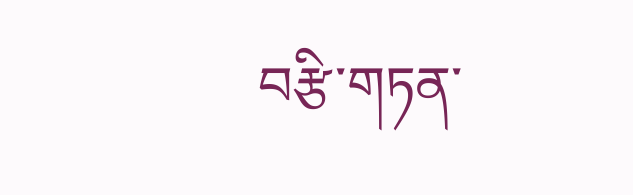བརྩི་གཏན་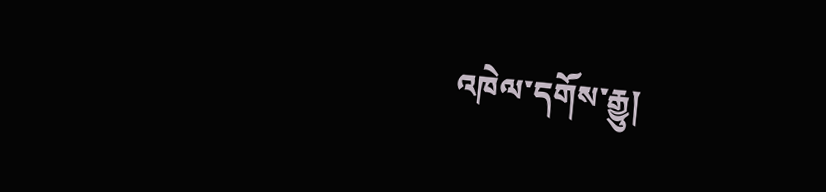འཁེལ་དགོས་རྒྱུ།